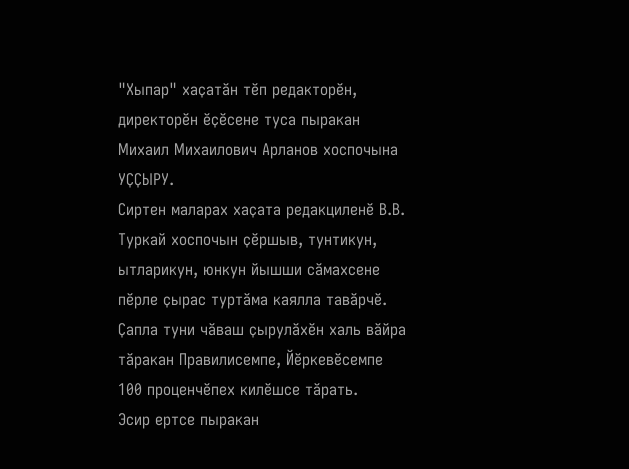"Хыпар" хаҫатӑн тӗп редакторӗн, директорӗн ӗҫӗсене туса пыракан Михаил Михаилович Арланов хоспочына
УҪҪЫРУ.
Сиртен маларах хаҫата редакциленӗ В.В. Туркай хоспочын ҫӗршыв, тунтикун, ытларикун, юнкун йышши сӑмахсене пӗрле ҫырас туртӑма каялла тавӑрчӗ. Ҫапла туни чӑваш ҫырулӑхӗн халь вӑйра тӑракан Правилисемпе, Йӗркевӗсемпе 100 проценчӗпех килӗшсе тӑрать.
Эсир ертсе пыракан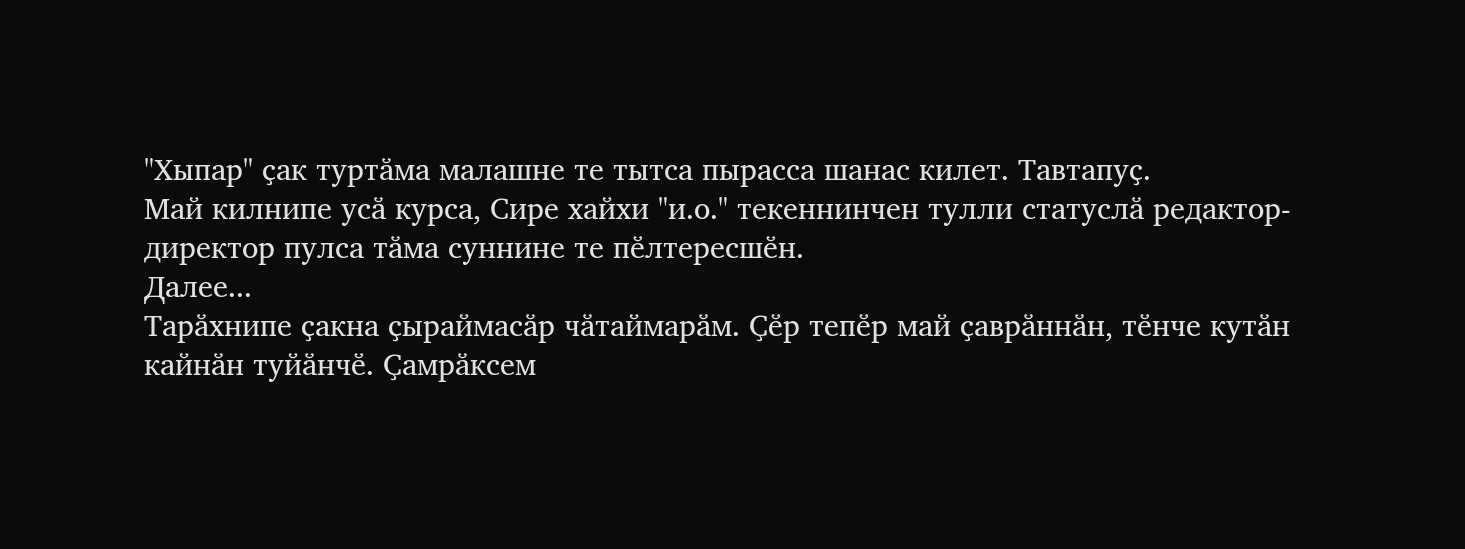"Хыпар" ҫак туртӑма малашне те тытса пырасса шанас килет. Тавтапуҫ.
Май килнипе усӑ курса, Сире хайхи "и.о." текеннинчен тулли статуслӑ редактор-директор пулса тӑма суннине те пӗлтересшӗн.
Далее...
Тарӑхнипе ҫакна ҫыраймасӑр чӑтаймарӑм. Ҫӗр тепӗр май ҫаврӑннӑн, тӗнче кутӑн кайнӑн туйӑнчӗ. Ҫамрӑксем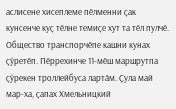аслисене хисеплеме пӗлменни ҫак кунсенче куҫ тӗлне темиҫе хут та тӗл пулчӗ.
Общество транспорчӗпе кашни кунах ҫӳретӗп. Пӗррехинче 11-мӗш маршрутпа ҫӳрекен троллейбуса лартӑм. Ҫула май мар-ха, ҫапах Хмельницкий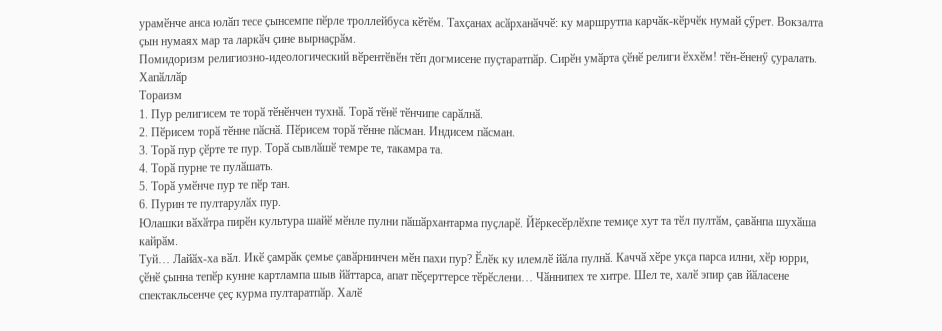урамӗнче анса юлӑп тесе ҫынсемпе пӗрле троллейбуса кӗтӗм. Тахҫанах асӑрханӑччӗ: ку маршрутпа карчӑк-кӗрчӗк нумай ҫӳрет. Вокзалта ҫын нумаях мар та ларкӑч ҫине вырнаҫрӑм.
Помидоризм религиозно-идеологический вӗрентӗвӗн тӗп догмисене пуҫтаратпӑр. Сирӗн умӑрта ҫӗнӗ религи ӗххӗм! тӗн-ӗненӳ ҫуралать.
Хапӑллӑр
Тораизм
1. Пур религисем те торӑ тӗнӗнчен тухнӑ. Торӑ тӗнӗ тӗнчипе сарӑлнӑ.
2. Пӗрисем торӑ тӗнне пӑснӑ. Пӗрисем торӑ тӗнне пӑсман. Индисем пӑсман.
3. Торӑ пур ҫӗрте те пур. Торӑ сывлӑшӗ темре те, такамра та.
4. Торӑ пурне те пулӑшать.
5. Торӑ умӗнче пур те пӗр тан.
6. Пурин те пултарулӑх пур.
Юлашки вӑхӑтра пирӗн культура шайӗ мӗнле пулни пӑшӑрхантарма пуҫларӗ. Йӗркесӗрлӗхпе темиҫе хут та тӗл пултӑм, ҫавӑнпа шухӑша кайрӑм.
Туй… Лайӑх-ха вӑл. Икӗ ҫамрӑк ҫемье ҫавӑрнинчен мӗн пахи пур? Ӗлӗк ку илемлӗ йӑла пулнӑ. Каччӑ хӗре укҫа парса илни, хӗр юрри, ҫӗнӗ ҫынна тепӗр кунне картлампа шыв йӑттарса, апат пӗҫерттерсе тӗрӗслени… Чӑннипех те хитре. Шел те, халӗ эпир ҫав йӑласене спектакльсенче ҫеҫ курма пултаратпӑр. Халӗ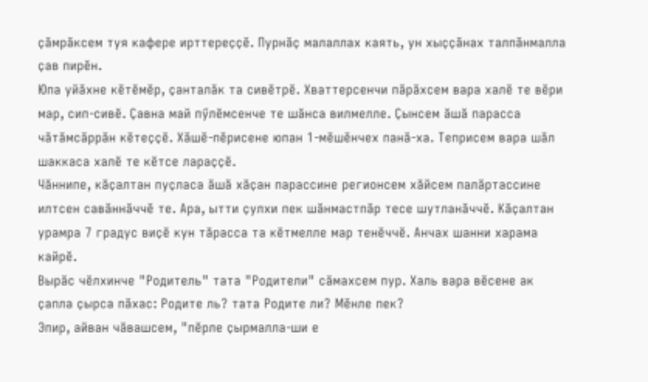ҫӑмрӑксем туя кафере ирттереҫҫӗ. Пурнӑҫ малаллах каять, ун хыҫҫӑнах талпӑнмалла ҫав пирӗн.
Юпа уйӑхне кӗтӗмӗр, ҫанталӑк та сивӗтрӗ. Хваттерсенчи пӑрӑхсем вара халӗ те вӗри мар, сип-сивӗ. Ҫавна май пӳлӗмсенче те шӑнса вилмелле. Ҫынсем ӑшӑ парасса чӑтӑмсӑррӑн кӗтеҫҫӗ. Хӑшӗ-пӗрисене юпан 1-мӗшӗнчех панӑ-ха. Теприсем вара шӑл шаккаса халӗ те кӗтсе лараҫҫӗ.
Чӑннипе, кӑҫалтан пуҫласа ӑшӑ хӑҫан парассине регионсем хӑйсем палӑртассине илтсен савӑннӑччӗ те. Ара, ытти ҫулхи пек шӑнмастпӑр тесе шутланӑччӗ. Кӑҫалтан урамра 7 градус виҫӗ кун тӑрасса та кӗтмелле мар тенӗччӗ. Анчах шанни харама кайрӗ.
Вырӑс чӗлхинче "Родитель" тата "Родители" сӑмахсем пур. Халь вара вӗсене ак ҫапла ҫырса пӑхас: Родите ль? тата Родите ли? Мӗнле пек?
Эпир, айван чӑвашсем, "пӗрле ҫырмалла-ши е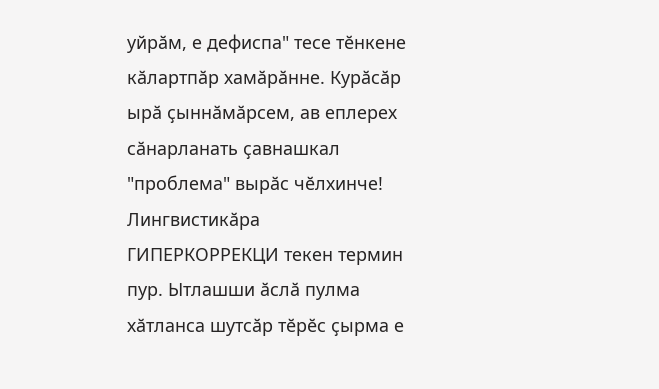уйрӑм, е дефиспа" тесе тӗнкене кӑлартпӑр хамӑрӑнне. Курӑсӑр ырӑ ҫыннӑмӑрсем, ав еплерех сӑнарланать ҫавнашкал "проблема" вырӑс чӗлхинче!
Лингвистикӑра ГИПЕРКОРРЕКЦИ текен термин пур. Ытлашши ӑслӑ пулма хӑтланса шутсӑр тӗрӗс ҫырма е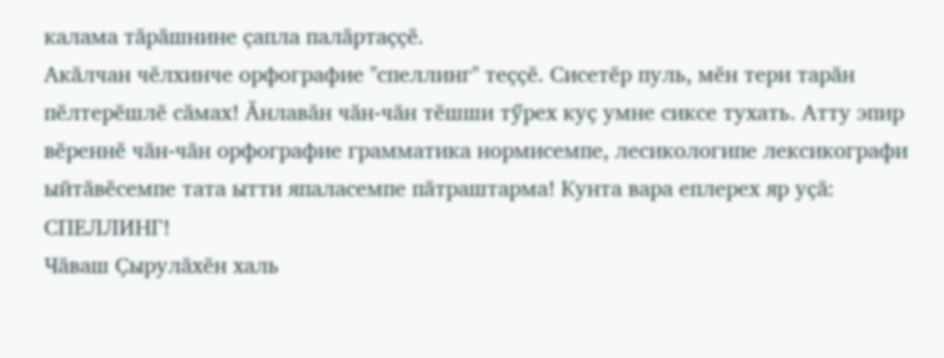калама тӑрӑшнине ҫапла палӑртаҫҫӗ.
Акӑлчан чӗлхинче орфографие "спеллинг" теҫҫӗ. Сисетӗр пуль, мӗн тери тарӑн пӗлтерӗшлӗ сӑмах! Ӑнлавӑн чӑн-чӑн тӗшши тӳрех куҫ умне сиксе тухать. Атту эпир вӗреннӗ чӑн-чӑн орфографие грамматика нормисемпе, лесикологипе лексикографи ыйтӑвӗсемпе тата ытти япаласемпе пӑтраштарма! Кунта вара еплерех яр уҫӑ: СПЕЛЛИНГ!
Чӑваш Ҫырулӑхӗн халь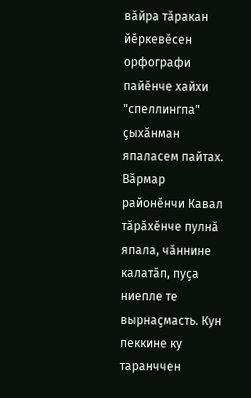вӑйра тӑракан йӗркевӗсен орфографи пайӗнче хайхи "спеллингпа" ҫыхӑнман япаласем пайтах.
Вӑрмар районӗнчи Кавал тӑрӑхӗнче пулнӑ япала, чӑннине калатӑп, пуҫа ниепле те вырнаҫмасть. Кун пеккине ку таранччен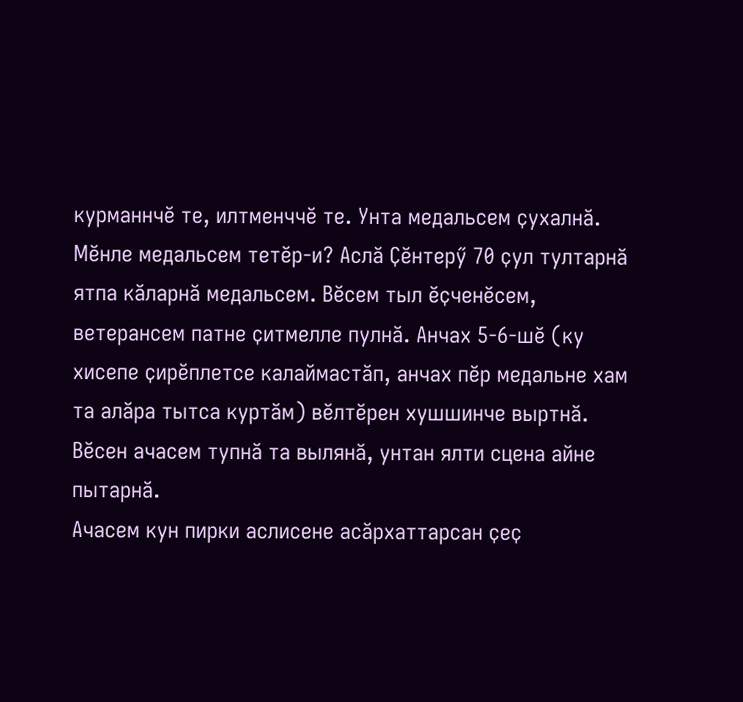курманнчӗ те, илтменччӗ те. Унта медальсем ҫухалнӑ.
Мӗнле медальсем тетӗр-и? Аслӑ Ҫӗнтерӳ 70 ҫул тултарнӑ ятпа кӑларнӑ медальсем. Вӗсем тыл ӗҫченӗсем, ветерансем патне ҫитмелле пулнӑ. Анчах 5-6-шӗ (ку хисепе ҫирӗплетсе калаймастӑп, анчах пӗр медальне хам та алӑра тытса куртӑм) вӗлтӗрен хушшинче выртнӑ. Вӗсен ачасем тупнӑ та вылянӑ, унтан ялти сцена айне пытарнӑ.
Ачасем кун пирки аслисене асӑрхаттарсан ҫеҫ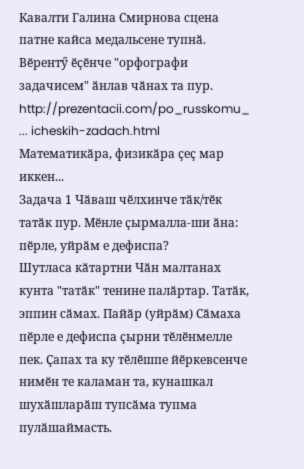Кавалти Галина Смирнова сцена патне кайса медальсене тупнӑ.
Вӗрентӳ ӗҫӗнче "орфографи задачисем" ӑнлав чӑнах та пур. http://prezentacii.com/po_russkomu_ ... icheskih-zadach.html
Математикӑра, физикӑра ҫеҫ мар иккен...
Задача 1 Чӑваш чӗлхинче тӑк/тӗк татӑк пур. Мӗнле ҫырмалла-ши ӑна: пӗрле, уйрӑм е дефиспа?
Шутласа кӑтартни Чӑн малтанах кунта "татӑк" тенине палӑртар. Татӑк, эппин сӑмах. Пайӑр (уйрӑм) Сӑмаха пӗрле е дефиспа ҫырни тӗлӗнмелле пек. Ҫапах та ку тӗлӗшпе йӗркевсенче нимӗн те каламан та, кунашкал шухӑшларӑш тупсӑма тупма пулӑшаймасть.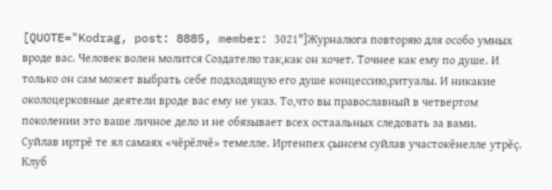[QUOTE="Kodrag, post: 8885, member: 3021"]Журналюга повторяю для особо умных вроде вас. Человек волен молится Создателю так,как он хочет. Точнее как ему по душе. И только он сам может выбрать себе подходящую его душе концессию,ритуалы. И никакие околоцерковные деятели вроде вас ему не указ. То,что вы православный в четвертом поколении это ваше личное дело и не обязывает всех остаальных следовать за вами.
Суйлав иртрĕ те ял самаях «чĕрĕлчĕ» темелле. Иртенпех çынсем суйлав участокĕнелле утрĕç. Клуб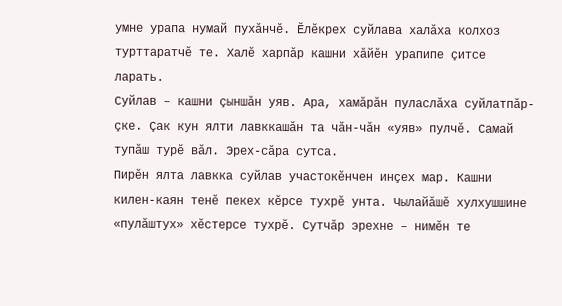умне урапа нумай пухăнчĕ. Ĕлĕкрех суйлава халăха колхоз турттаратчĕ те. Халĕ харпăр кашни хăйĕн урапипе çитсе ларать.
Суйлав – кашни çыншăн уяв. Ара, хамăрăн пуласлăха суйлатпăр-çке. Çак кун ялти лавккашăн та чăн-чăн «уяв» пулчĕ. Самай тупăш турĕ вăл. Эрех-сăра сутса.
Пирĕн ялта лавкка суйлав участокĕнчен инçех мар. Кашни килен-каян тенĕ пекех кĕрсе тухрĕ унта. Чылайăшĕ хулхушшине «пулăштух» хĕстерсе тухрĕ. Сутчăр эрехне – нимĕн те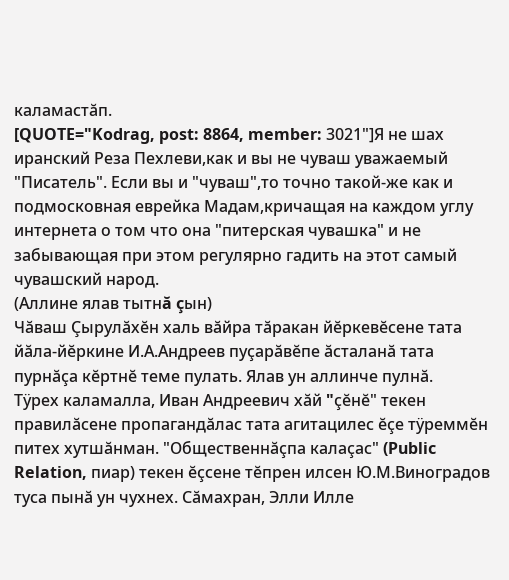каламастăп.
[QUOTE="Kodrag, post: 8864, member: 3021"]Я не шах иранский Реза Пехлеви,как и вы не чуваш уважаемый "Писатель". Если вы и "чуваш",то точно такой-же как и подмосковная еврейка Мадам,кричащая на каждом углу интернета о том что она "питерская чувашка" и не забывающая при этом регулярно гадить на этот самый чувашский народ.
(Аллине ялав тытнă çын)
Чăваш Çырулăхĕн халь вăйра тăракан йĕркевĕсене тата йăла-йĕркине И.А.Андреев пуçарăвĕпе ăсталанă тата пурнăçа кĕртнĕ теме пулать. Ялав ун аллинче пулнă.
Тÿрех каламалла, Иван Андреевич хăй "çĕнĕ" текен правилăсене пропагандăлас тата агитацилес ĕçе тÿреммĕн питех хутшăнман. "Общественнăçпа калаçас" (Public Relation, пиар) текен ĕçсене тĕпрен илсен Ю.М.Виноградов туса пынă ун чухнех. Сăмахран, Элли Илле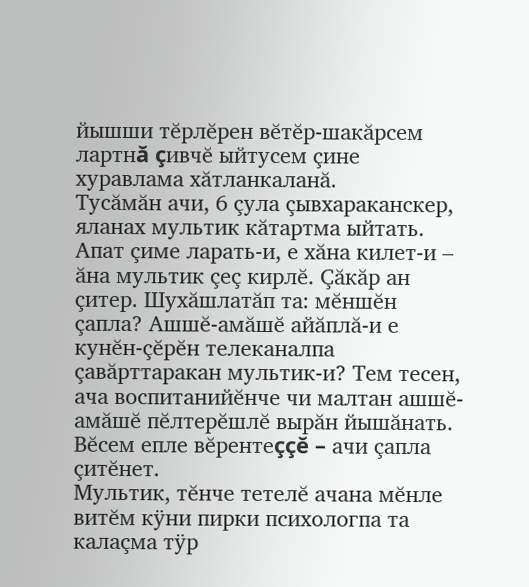йышши тĕрлĕрен вĕтĕр-шакăрсем лартнă çивчĕ ыйтусем çине хуравлама хăтланкаланă.
Тусăмăн ачи, 6 çула çывхараканскер, яланах мультик кăтартма ыйтать. Апат çиме ларать-и, е хăна килет-и – ăна мультик çеç кирлĕ. Çăкăр ан çитер. Шухăшлатăп та: мĕншĕн çапла? Ашшĕ-амăшĕ айăплă-и е кунĕн-çĕрĕн телеканалпа çавăрттаракан мультик-и? Тем тесен, ача воспитанийĕнче чи малтан ашшĕ-амăшĕ пĕлтерĕшлĕ вырăн йышăнать. Вĕсем епле вĕрентеççĕ – ачи çапла çитĕнет.
Мультик, тĕнче тетелĕ ачана мĕнле витĕм кÿни пирки психологпа та калаçма тÿр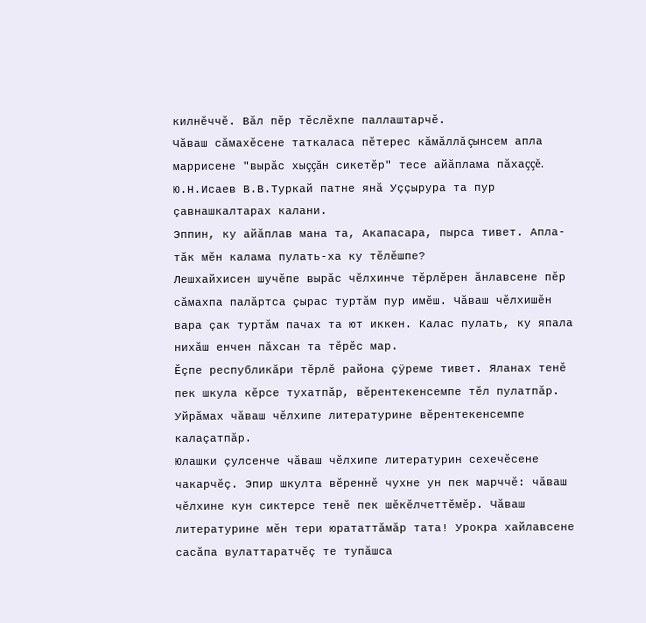килнĕччĕ. Вăл пĕр тĕслĕхпе паллаштарчĕ.
Чăваш сăмахĕсене таткаласа пĕтерес кăмăллă çынсем апла маррисене "вырăс хыççăн сикетĕр" тесе айăплама пăхаççĕ. Ю.Н.Исаев В.В.Туркай патне янă Уççырура та пур çавнашкалтарах калани.
Эппин, ку айăплав мана та, Акапасара, пырса тивет. Апла-тăк мĕн калама пулать-ха ку тĕлĕшпе?
Лешхайхисен шучĕпе вырăс чĕлхинче тĕрлĕрен ăнлавсене пĕр сăмахпа палăртса çырас туртăм пур имĕш. Чăваш чĕлхишĕн вара çак туртăм пачах та ют иккен. Калас пулать, ку япала нихăш енчен пăхсан та тĕрĕс мар.
Ĕçпе республикăри тĕрлĕ района çÿреме тивет. Яланах тенĕ пек шкула кĕрсе тухатпăр, вĕрентекенсемпе тĕл пулатпăр. Уйрăмах чăваш чĕлхипе литературине вĕрентекенсемпе калаçатпăр.
Юлашки çулсенче чăваш чĕлхипе литературин сехечĕсене чакарчĕç. Эпир шкулта вĕреннĕ чухне ун пек марччĕ: чăваш чĕлхине кун сиктерсе тенĕ пек шĕкĕлчеттĕмĕр. Чăваш литературине мĕн тери юрататтăмăр тата! Урокра хайлавсене сасăпа вулаттаратчĕç те тупăшса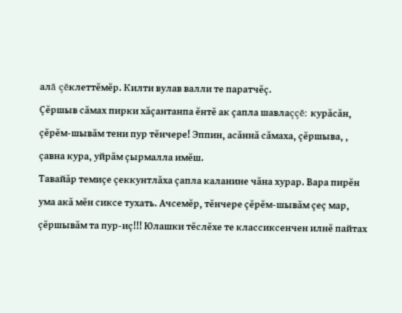алă çĕклеттĕмĕр. Килти вулав валли те паратчĕç.
Çĕршыв сăмах пирки хăçантанпа ĕнтĕ ак çапла шавлаççĕ: курăсăн, çĕрĕм-шывăм тени пур тĕнчере! Эппин, асăннă сăмаха, çĕршыва, , çавна кура, уйрăм çырмалла имĕш.
Тавайăр темиçе çеккунтлăха çапла каланине чăна хурар. Вара пирĕн ума акă мĕн сиксе тухать. Ачсемĕр, тĕнчере çĕрĕм-шывăм çеç мар, çĕршывăм та пур-иç!!! Юлашки тĕслĕхе те классиксенчен илнĕ пайтах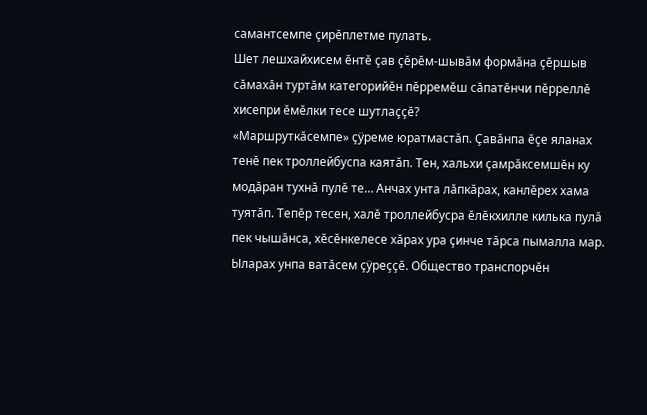самантсемпе çирĕплетме пулать.
Шет лешхайхисем ĕнтĕ çав çĕрĕм-шывăм формăна çĕршыв сăмахăн туртăм категорийĕн пĕрремĕш сăпатĕнчи пĕрреллĕ хисепри ĕмĕлки тесе шутлаççĕ?
«Маршруткăсемпе» çÿреме юратмастăп. Çавăнпа ĕçе яланах тенĕ пек троллейбуспа каятăп. Тен, хальхи çамрăксемшĕн ку модăран тухнă пулĕ те… Анчах унта лăпкăрах, канлĕрех хама туятăп. Тепĕр тесен, халĕ троллейбусра ĕлĕкхилле килька пулă пек чышăнса, хĕсĕнкелесе хăрах ура çинче тăрса пымалла мар. Ыларах унпа ватăсем çÿреççĕ. Общество транспорчĕн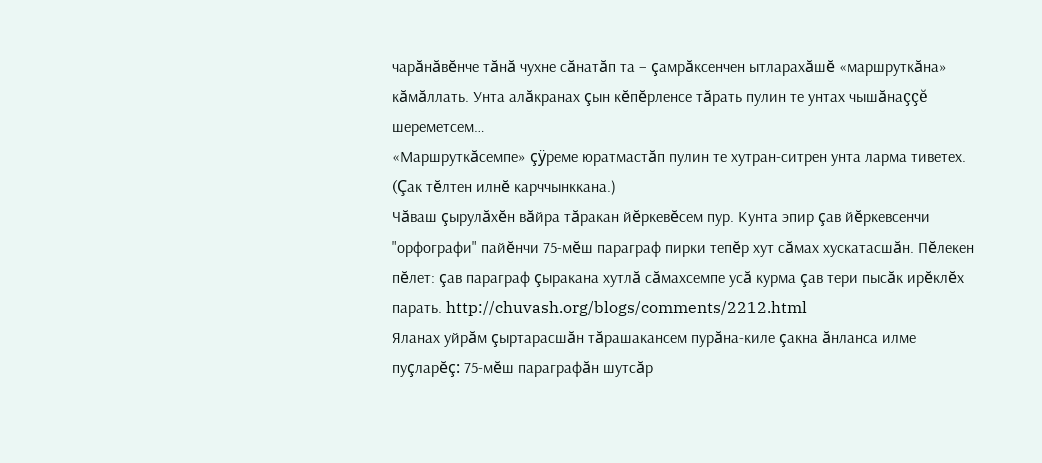чарăнăвĕнче тăнă чухне сăнатăп та – çамрăксенчен ытларахăшĕ «маршруткăна» кăмăллать. Унта алăкранах çын кĕпĕрленсе тăрать пулин те унтах чышăнаççĕ шереметсем…
«Маршруткăсемпе» çÿреме юратмастăп пулин те хутран-ситрен унта ларма тиветех.
(Çак тĕлтен илнĕ карччынккана.)
Чăваш çырулăхĕн вăйра тăракан йĕркевĕсем пур. Кунта эпир çав йĕркевсенчи "орфографи" пайĕнчи 75-мĕш параграф пирки тепĕр хут сăмах хускатасшăн. Пĕлекен пĕлет: çав параграф çыракана хутлă сăмахсемпе усă курма çав тери пысăк ирĕклĕх парать. http://chuvash.org/blogs/comments/2212.html
Яланах уйрăм çыртарасшăн тăрашакансем пурăна-киле çакна ăнланса илме пуçларĕç: 75-мĕш параграфăн шутсăр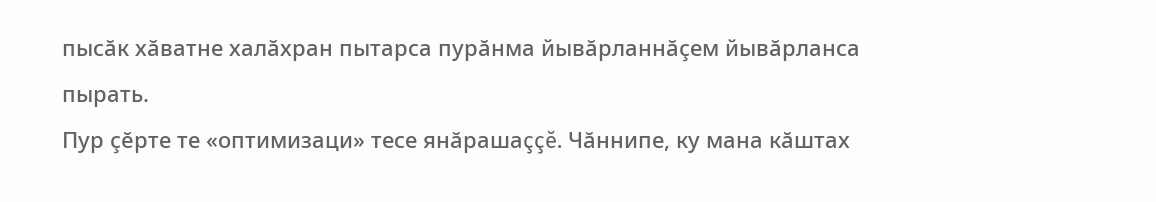пысăк хăватне халăхран пытарса пурăнма йывăрланнăçем йывăрланса пырать.
Пур çĕрте те «оптимизаци» тесе янăрашаççĕ. Чăннипе, ку мана кăштах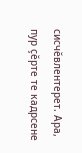сисчĕвлентерет. Ара, пур çĕрте те кадрсене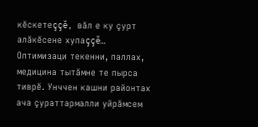кĕскетеççĕ, вăл е ку çурт алăкĕсене хупаççĕ…
Оптимизаци текенни, паллах, медицина тытăмне те пырса тиврĕ. Унччен кашни районтах ача çураттармалли уйрăмсем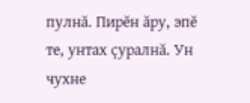пулнă. Пирĕн ăру, эпĕ те, унтах çуралнă. Ун чухне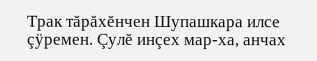Трак тăрăхĕнчен Шупашкара илсе çÿремен. Çулĕ инçех мар-ха, анчах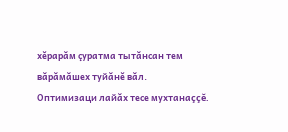хĕрарăм çуратма тытăнсан тем вăрăмăшех туйăнĕ вăл.
Оптимизаци лайăх тесе мухтанаççĕ.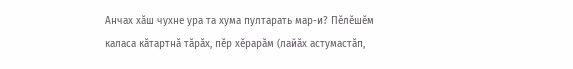Анчах хăш чухне ура та хума пултарать мар-и? Пĕлĕшĕм каласа кăтартнă тăрăх, пĕр хĕрарăм (лайăх астумастăп,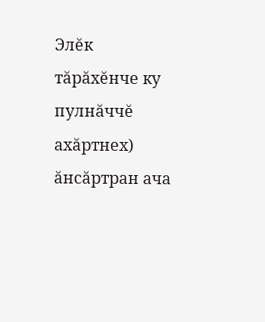Элĕк тăрăхĕнче ку пулнăччĕ ахăртнех) ăнсăртран ача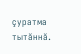çуратма тытăннă.